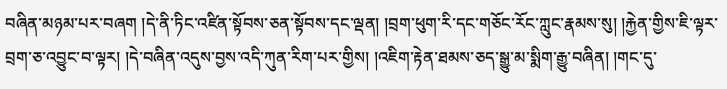བཞིན་མཉམ་པར་བཞག །དེ་ནི་ཏིང་འཛིན་སྟོབས་ཅན་སྟོབས་དང་ལྡན། །བྲག་ཕུག་རི་དང་གཅོང་རོང་ཀླུང་རྣམས་སུ། །རྐྱེན་གྱིས་ཇི་ལྟར་བྲག་ཅ་འབྱུང་བ་ལྟར། །དེ་བཞིན་འདུས་བྱས་འདི་ཀུན་རིག་པར་གྱིས། །འཇིག་རྟེན་ཐམས་ཅད་སྒྱུ་མ་སྨིག་རྒྱུ་བཞིན། །གང་དུ་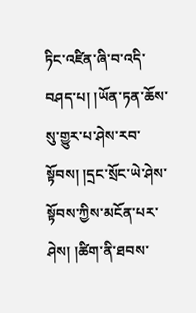ཏིང་འཛིན་ཞི་བ་འདི་བཤད་པ། །ཡོན་ཏན་ཆོས་སུ་གྱུར་པ་ཤེས་རབ་སྟོབས། །དྲང་སྲོང་ཡེ་ཤེས་སྟོབས་ཀྱིས་མངོན་པར་ཤེས། །ཚིག་ནི་ཐབས་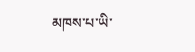མཁས་པ་ཡི་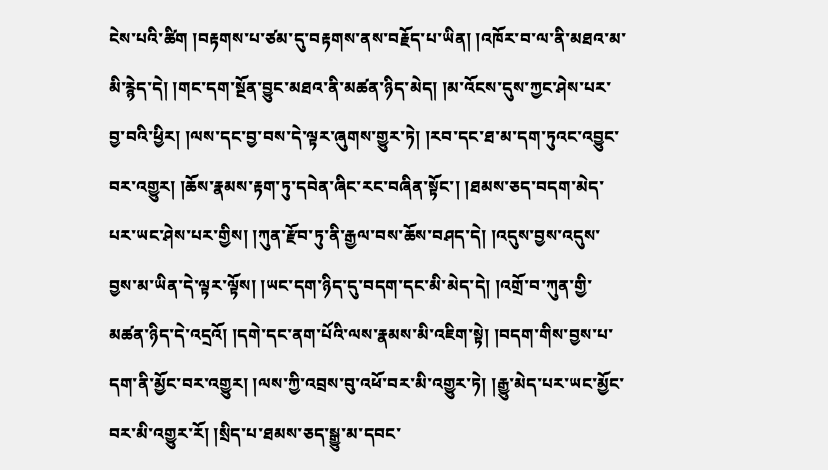ངེས་པའི་ཚིག །བརྟགས་པ་ཙམ་དུ་བརྟགས་ནས་བརྗོད་པ་ཡིན། །འཁོར་བ་ལ་ནི་མཐའ་མ་མི་རྙེད་དེ། །གང་དག་སྔོན་བྱུང་མཐའ་ནི་མཚན་ཉིད་མེད། །མ་འོངས་དུས་ཀྱང་ཤེས་པར་བྱ་བའི་ཕྱིར། །ལས་དང་བྱ་བས་དེ་ལྟར་ཞུགས་གྱུར་ཏེ། །རབ་དང་ཐ་མ་དག་ཏུའང་འབྱུང་བར་འགྱུར། །ཆོས་རྣམས་རྟག་ཏུ་དབེན་ཞིང་རང་བཞིན་སྟོང་། །ཐམས་ཅད་བདག་མེད་པར་ཡང་ཤེས་པར་གྱིས། །ཀུན་རྫོབ་ཏུ་ནི་རྒྱལ་བས་ཆོས་བཤད་དེ། །འདུས་བྱས་འདུས་བྱས་མ་ཡིན་དེ་ལྟར་ལྟོས། །ཡང་དག་ཉིད་དུ་བདག་དང་མི་མེད་དེ། །འགྲོ་བ་ཀུན་གྱི་མཚན་ཉིད་དེ་འདྲའོ། །དགེ་དང་ནག་པོའི་ལས་རྣམས་མི་འཇིག་སྟེ། །བདག་གིས་བྱས་པ་དག་ནི་མྱོང་བར་འགྱུར། །ལས་ཀྱི་འབྲས་བུ་འཕོ་བར་མི་འགྱུར་ཏེ། །རྒྱུ་མེད་པར་ཡང་མྱོང་བར་མི་འགྱུར་རོ། །སྲིད་པ་ཐམས་ཅད་སྒྱུ་མ་དབང་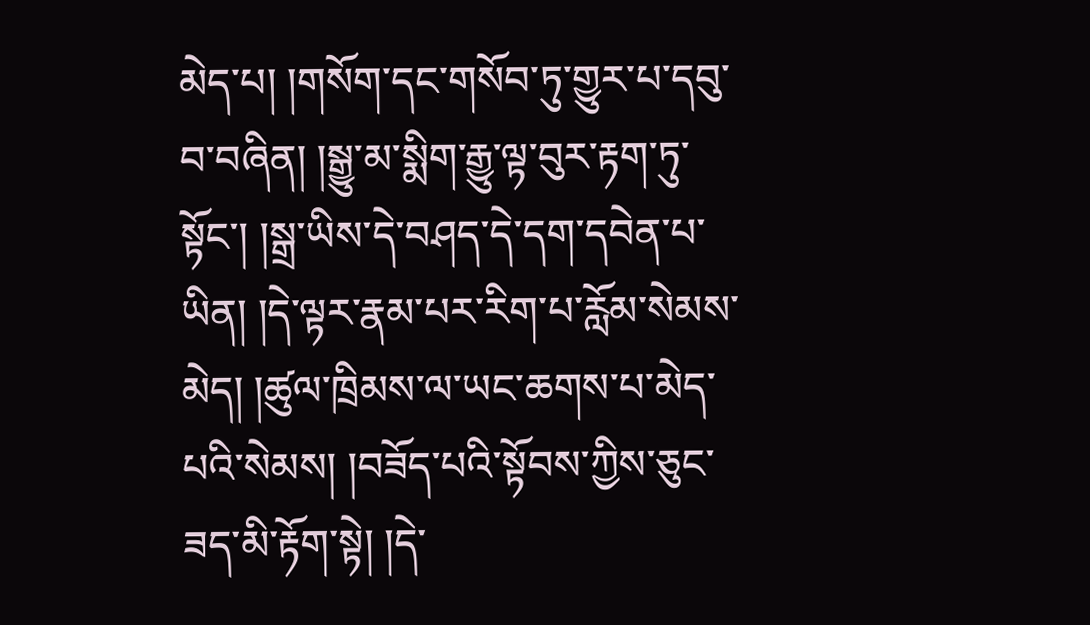མེད་པ། །གསོག་དང་གསོབ་ཏུ་གྱུར་པ་དབུ་བ་བཞིན། །སྒྱུ་མ་སྨིག་རྒྱུ་ལྟ་བུར་རྟག་ཏུ་སྟོང་། །སྒྲ་ཡིས་དེ་བཤད་དེ་དག་དབེན་པ་ཡིན། །དེ་ལྟར་རྣམ་པར་རིག་པ་རློམ་སེམས་མེད། །ཚུལ་ཁྲིམས་ལ་ཡང་ཆགས་པ་མེད་པའི་སེམས། །བཟོད་པའི་སྟོབས་ཀྱིས་ཅུང་ཟད་མི་རྟོག་སྟེ། །དེ་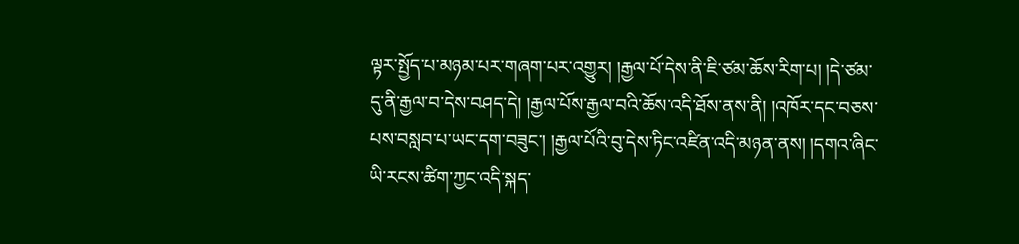ལྟར་སྤྱོད་པ་མཉམ་པར་གཞག་པར་འགྱུར། །རྒྱལ་པོ་དེས་ནི་ཇི་ཙམ་ཆོས་རིག་པ། །དེ་ཙམ་དུ་ནི་རྒྱལ་བ་དེས་བཤད་དེ། །རྒྱལ་པོས་རྒྱལ་བའི་ཆོས་འདི་ཐོས་ནས་ནི། །འཁོར་དང་བཅས་པས་བསླབ་པ་ཡང་དག་བཟུང་། །རྒྱལ་པོའི་བུ་དེས་ཏིང་འཛིན་འདི་མཉན་ནས། །དགའ་ཞིང་ཡི་རངས་ཚིག་ཀྱང་འདི་སྐད་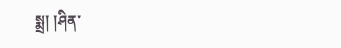སྨྲ། །ཤིན་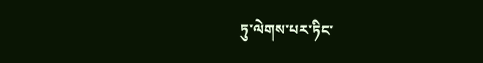ཏུ་ལེགས་པར་ཏིང་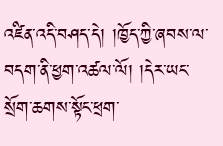འཛིན་འདི་བཤད་དེ། །ཁྱོད་ཀྱི་ཞབས་ལ་བདག་ནི་ཕྱག་འཚལ་ལོ། །དེར་ཡང་སྲོག་ཆགས་སྟོང་ཕྲག་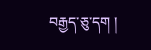བརྒྱད་ཅུ་དག །